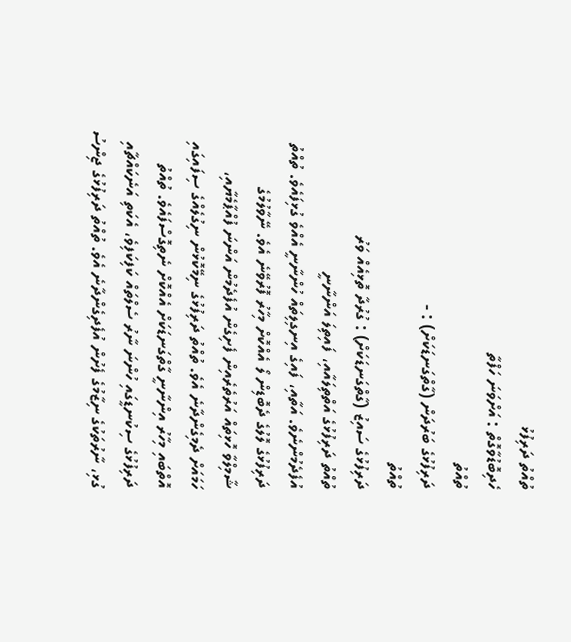ތުއްތު ދަރިފުޅު
ހެދިބޮޑުވާގޮތް : އަށްވަނަ ހަފްތާ
ތުއްތު
ދަރިފުޅުގެ ބަރުދަން (ގާތްގަނޑަކަށް) : -
ތުއްތު
ދަރިފުޅުގެ ސައިޒު (ގާތްގަނޑަކަށް) : ގުރުދާ ތޮޅިއެއް ވަރު
ތުއްތު ދަރިފުޅުގެ އަތްތިލައާއި، ފައިތިލަ އަންނާނީ
އުފެދެމުންނެވެ. އަތާއި، ފައިގެ އިނގިލިތައް ހުންނާނީ އެއްވެ ގުޅިފައެވެ. ތުއްތު
ދަރިފުޅުގެ ލޮލުގެ ދެބޮޑިން ލޯ އެއްކޮށް މިހާރު ފޮރުވޭނެ އެވެ. ނޭވާލުމުގެ
ޝާމިލްވާ ހޮޅިތައް އަރުތެރެއިން ފެށިގެން އުފެދެމުން އަންނަ ފުއްޕާމެޔާއި،
ހަމައަށް ދެމިގެންދާނެ އެވެ. ތުއްތު ދަރިފުޅުގެ ނިމޭކޮޅުން ނިގުލެއްގެ ސިފައިގައި
އޮތްބައި މިހާރު އިންނާނީ ގާތްގަނޑަކަށް އެއްކޮށް ނެތިގޮސްފައެވެ. ތުއްތު
ދަރިފުޅުގެ ސިކުނޑީގައި ހުންނަ ނާރު ސެލްތައް ކަފިކަފިވެ، އެކަތި އަނެކައްޗާއި
ގުޅި، ނާރުތަކުގެ ނިޒާމުގެ ފެށުން އުފެދިގެންދާނެ އެވެ. ތުއްތު ދަރިފުޅުގެ ޖިންސު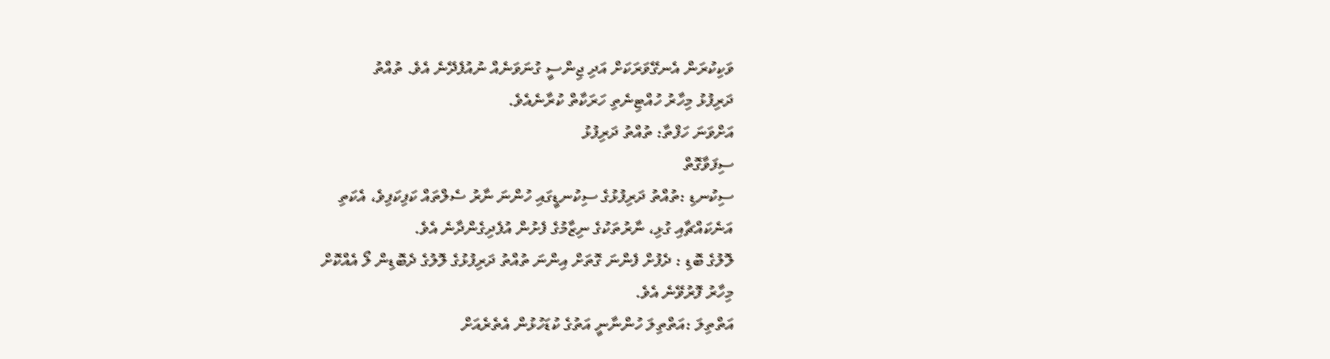ވަކިކުރަން އެނގޭވަރަކަށް އަދި ޖިންސީ ގުނަވަނެއް ނުއުފެދޭނެ އެވެ. ތުއްތު
ދަރިފުޅު މިހާރު ހުއްޓިނެތި ހަރަކާތް ކުރާނެއެވެ.
އަށްވަނަ ހަފްތާ: ތުއްތު ދަރިފުޅު
ސިފަވާގޮތް
ސިކުނޑި :ތުއްތު ދަރިފުޅުގެ ސިކުނޑީގައި ހުންނަ ނާރު ސެލްތައް ކަފިކަފިވެ، އެކަތި
އަނެކައްޗާއި ގުޅި، ނާރުތަކުގެ ނިޒާމުގެ ފެށުން އުފެދިގެންދާނެ އެވެ.
ލޮލުގެ ބޮޑި : ދެފުށް ފެންނަ ގޮތަށް އިންނަ ތުއްތު ދަރިފުޅުގެ ލޮލުގެ ދެބޮޑިން ލޯ އެއްކޮށް
މިހާރު ފޮރުވޭނެ އެވެ.
އަތްތިލަ :އަތްތިލަ ހުންނާނީ އަތުގެ ކުޑަހުޅުން އެތެރެއަށް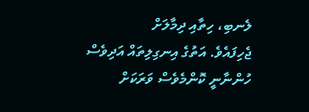ލެނބި، ހިތާއި ދިމާލަށް
ޖެހިފައެވެ. އަތުގެ އިނގިލިތައް އަދިވެސް ހުންނާނީ ކޮންމެވެސް ވަރަކަށް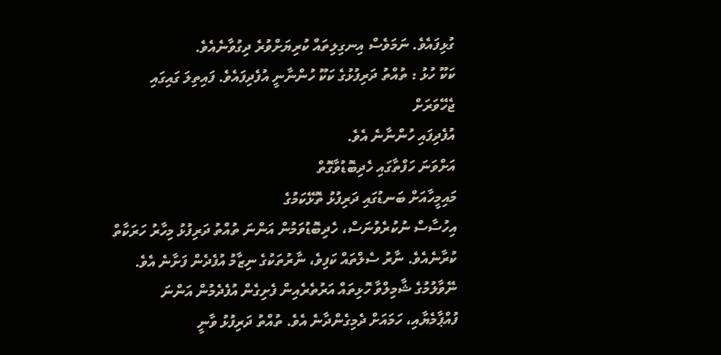ގުޅިފައެވެ. ނަމަވެސް އިނގިލިތައް ކުރިޔަށްވުރެ ދިގުވާނެއެވެ.
ކަކޫ ހުޅު : ތުއްތު ދަރިފުޅުގެ ކަކޫ ހުންނާނީ އުފެދިފައެވެ. ފައިތިލަ ގައިގައި ޖެހޭވަރަށް
އުފެދިފައި ހުންނާނެ އެވެ.
އަށްވަނަ ހަފްތާގައި ހެދިބޮޑުވާގޮތް
މައިމީހާއަށް ބަނޑުގައި ދަރިފުޅު ތޮޅޭކަމުގެ
އިހުސާސް ނުކުރެވުނަސް، ހެދިބޮޑުވަމުން އަންނަ ތުއްތު ދަރިފުޅު މިހާރު ހަރަކާތް
ކުރާނެއެވެ. ނާރު ސެލްތައް ކަފިވެ، ނާރުތަކުގެ ނިޒާމު އުފެދެން ފަށާނެ އެވެ.
ނޭވާލުމުގެ ޝާމިލްވާ ހޮޅިތައް އަރުތެރެއިން ފެށިގެން އުފެދެމުން އަންނަ
ފުއްޕާމެޔާއި، ހަމައަށް ދެމިގެންދާނެ އެވެ. ތުއްތު ދަރިފުޅު ވާނީ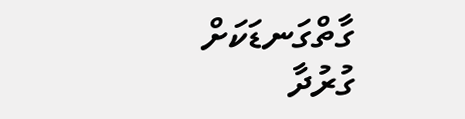ގާތްގަނޑަކަށް
ގުރުދާ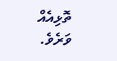ތޮޅިއެއް ވަރެވެ.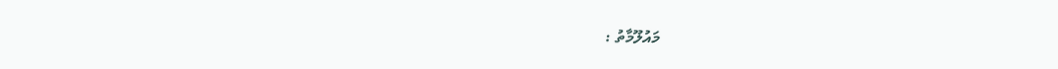މައުލޫމާތު :